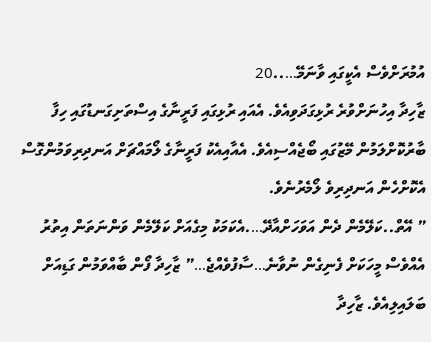އުމުރަށްވެސް އެކީގައި ވާނަމޭ…..20
ޒާހިދާ އިހުނަށްވުރެ ރުޅިގަދަވިއެވެ. އެއައި ރުޅިގައި ފަރީނާގެ އިސްތަށިގަނޑުގައި ހިފާ ބާރުކޮށްލަމުން މޭޒުގައި ބޯޖެއްސިއެވެ. އެއާއިއެކު ފަރީނާގެ ލޯމައްޗަށް އަނދިރިވަމުންގޮސް އެކޮށްހެން އަނދިރިވެ ލޯމެރުނެވެ.
” އޭތް..ކަލޭމެން ދެން އަވަހަށްއާދޭ….އެކަމަކު މިގެއަށް ކަލޭމެން ވަންނަތަން އިތުރު އެއްވެސް މީހަކަށް ފެނިގެން ނުވާނެ…ސާފުވެއްޖެ…” ޒާހިދާ ފޯން ބާއްވަމުން ގަޑިއަށް ބަލައިލިއެވެ. ޒާހިދާ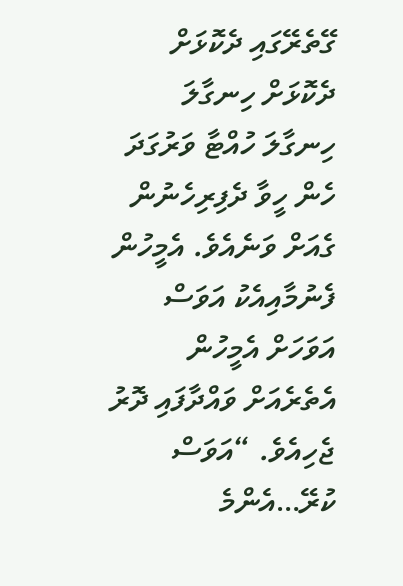ގޭތެރޭގައި ދެކޮޅަށް ދެކޮޅަށް ހިނގާލަ ހިނގާލަ ހުއްޓާ ވަރުގަދަ ހެން ހީވާ ދެފިރިހެނުން ގެއަށް ވަނެއެވެ. އެމީހުން ފެނުމާއިއެކު އަވަސް އަވަހަށް އެމީހުން އެތެރެއަށް ވައްދާފައި ދޮރު ޖެހިއެވެ. “އަވަސް ކުރޭ…އެންމެ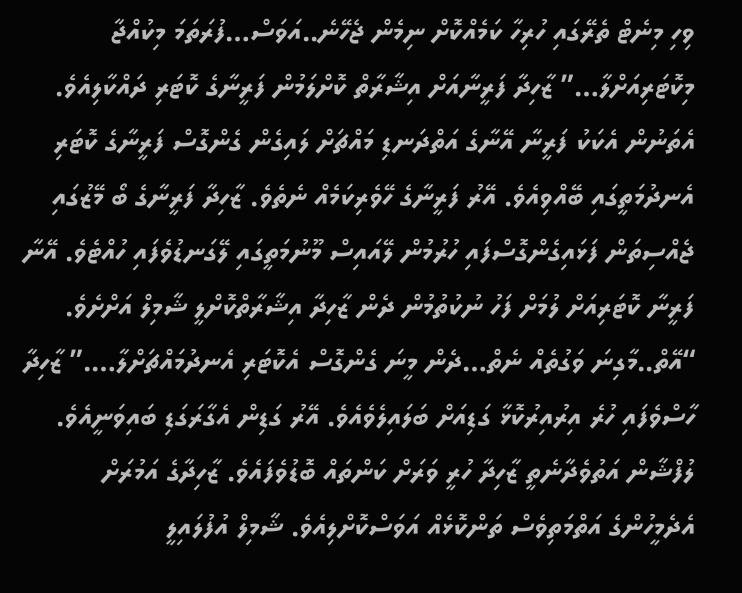ވިހި މިނެޓް ތެރޭގައި ހުރިހާ ކަމެއްކޮށް ނިމެން ޖެހޭނެ..އަވަސް…ފުރަތަމަ މިކުއްޖާ މިކޮޓަރިއަށްލާ…” ޒާހިދާ ފަރީނާއަށް އިޝާރާތް ކޮށްލަމުން ފަރީނާގެ ކޮޓަރި ދައްކާލިއެވެ. އެތަނުން އެކަކު ފަރީނާ އޭނާގެ އަތްދަނޑި މައްޗަށް ލައިގެން ގެންގޮސް ފަރީނާގެ ކޮޓަރި އެނދުމަތީގައި ބޭއްވިއެވެ. އޭރު ފަރީނާގެ ހޭވެރިކަމެއް ނެތެވެ. ޒާހިދާ ފަރީނާގެ ބޯ މޭޒުގައި ޖެއްސިތަން ފަޅައިގެންގޮސްފައި ހުރުމުން ލޭއައިސް މޫނުމަތީގައި ލޭގަނޑުވެފައި ހުއްޓެވެ. އޭނާ ފަރީނާ ކޮޓަރިއަށް ލުމަށް ފަހު ނުކުތުމުން ދެން ޒާހިދާ އިޝާރާތްކޮށްލީ ޝާމިލް އަށްށެވެ. “އޭތް..މާގިނަ ވަގުތެއް ނެތް…ދެން މީނަ ގެންގޮސް އެކޮޓަރި އެނދުމައްޗަށްލާ….” ޒާހިދާ ހާސްވެފައި ހުރެ އިރުއިރުކޮޅާ ގަޑިއަށް ބަލައިލެވެއެވެ. އޭރު ގަޑިން އެގާރަގަޑި ބައިވަނީއެވެ. ލުފްޝާން އަތުވެދާނެތީ ޒާހިދާ ހުރީ ވަރަށް ކަންތައް ބޮޑުވެފައެވެ. ޒާހިދާގެ އަމުރަށް އެދެމީހުންގެ އަތްމަތިވެސް ތަންކޮޅެއް އަވަސްކޮށްލިއެވެ. ޝާމިލް އުފުލައިލީ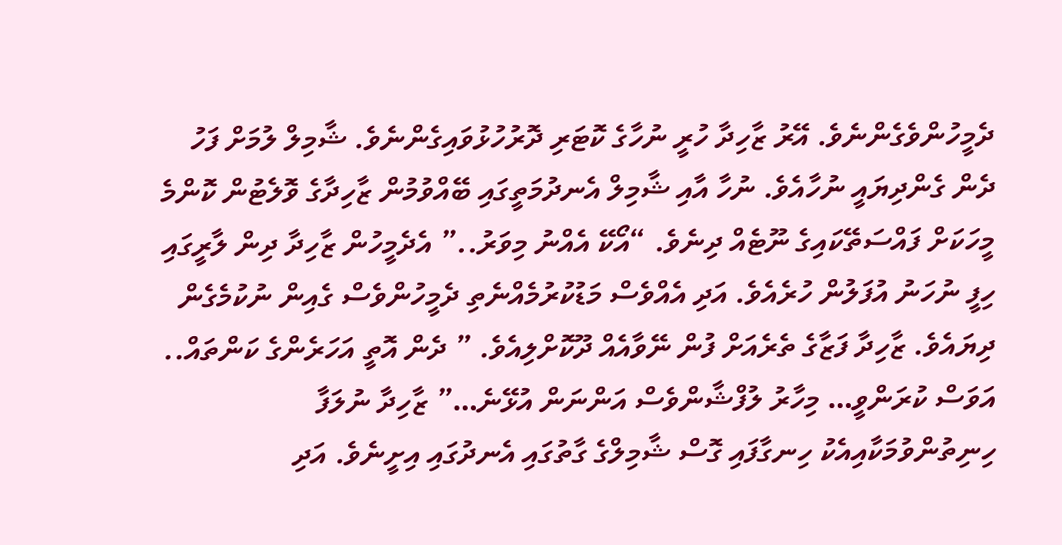ދެމީހުންވެގެންނެވެ. އޭރު ޒާހިދާ ހުރީ ނުހާގެ ކޮޓަރި ދޮރުހުޅުވައިގެންނެވެ. ޝާމިލް ލުމަށް ފަހު ދެން ގެންދިޔައީ ނުހާއެވެ. ނުހާ އާއި ޝާމިލް އެނދުމަތީގައި ބޭއްވުމުން ޒާހިދާގެ ވޮލެޓުން ކޮންމެ މީހަކަށް ފައްސަތޭކައިގެ ނޫޓެއް ދިނެވެ. “އޯކޭ އެއްނު މިވަރު..” އެދެމީހުން ޒާހިދާ ދިން ލާރީގައި ހިފީ ނުހަނު އުފަލުން ހުރެއެވެ. އަދި އެއްވެސް މަޑުކުރުމެއްނެތި ދެމީހުންވެސް ގެއިން ނުކުމެގެން ދިޔައެވެ. ޒާހިދާ ފަޒާގެ ތެރެއަށް ފުން ނޭވާއެއް ދޫކޮށްލިއެވެ. ” ދެން އޮތީ އަހަރެންގެ ކަންތައް.. އަވަސް ކުރަންވީ… މިހާރު ލުފްޝާންވެސް އަންނަން އުޅޭނެ…” ޒާހިދާ ނުލަފާ ހިނިތުންވުމަކާއިއެކު ހިނގާފައި ގޮސް ޝާމިލްގެ ގާތުގައި އެނދުގައި އިށީނެވެ. އަދި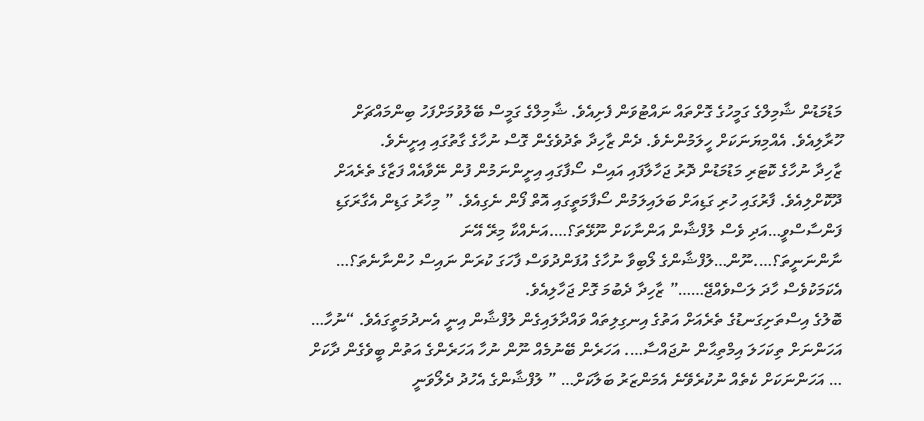މަޑުމަޑުން ޝާމިލްގެ ގަމީހުގެ ގޮށްތައް ނައްޓުވަން ފެށިއެވެ. ޝާމިލްގެ ގަމީސް ބޭލުވުމަށްފަހު ބިންމައްޗަށް ހޫރާލިއެވެ. އެއްމިޔަނަކަށް ހީލަމުންނެވެ. ދެން ޒާހިދާ ތެދުވެގެން ގޮސް ނުހާގެ ގާތުގައި އިށީނެވެ.
ޒާހިދާ ނުހާގެ ކޮޓަރި މަޑުމަޑުން ދޮރު ޖަހާލާފައި އައިސް ސޯފާގައި އިށީންނަމުން ފުން ނޭވާއެއް ފަޒާގެ ތެރެއަށް ދޫކޮށްލިއެވެ. ފާރުގައި ހުރި ގަޑިއަށް ބަލައިލަމުން ސޯފާމަތީގައި އޮތް ފޯން ނެގިއެވެ. ” މިހާރު ގަޑިން އެގާރަގަޑި ފަންސާސްވީ…އަދި ވެސް ލުފްޝާން އަންނާކަށް ނޫޅޭތަ؟….އަނެއްކާ މިރޭ އޭނަ ނާންނަނީތަ؟….ނޫން…ލުފްޝާންގެ ލޯބިވާ ނުހާގެ އުފަންދުވަސް ފާހަގަ ކުރަން ނައިސް ހުންނާނެތަ؟… އެކަމަކުވެސް ހާދަ ލަސްވެއްޖޭ……” ޒާހިދާ ދެބުމަ ގޮށް ޖަހާލިއެވެ.
ބޮލުގެ އިސްތަށިގަނޑުގެ ތެރެއަށް އަތުގެ އިނގިލިތައް ވައްދާލައިގެން ލުފްޝާން އިނީ އެނދުމަތީގައެވެ. “ނުހާ… އަހަންނަށް ތިކަހަލަ އިމްތިޙާން ނުޖައްސާ…. އަހަރެން ބޭނުމެއް ނޫން ނުހާ އަހަރެންގެ އަތުން ބީވެގެން ދާކަށް … އަހަންނަކަށް ކެތެއް ނުކުރެވޭނެ އެމަންޒަރު ބަލާކަށް… ” ލުފްޝާންގެ އެހުދު ދެލޯވަނީ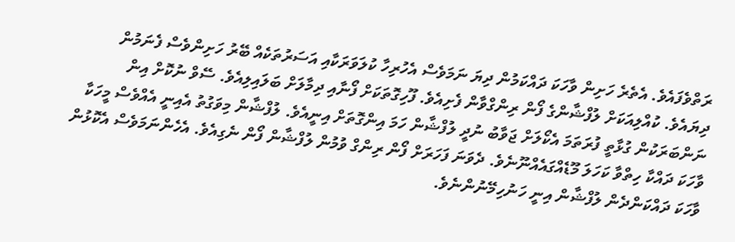ރަތްވެފައެވެ. އެތެރެ ހަށިން ވާހަކަ ދައްކަމުން ދިޔަ ނަމަވެސް އެހުރިހާ ކުލަވަރަކާއި އަސަރުތަކެއް ބޭރު ހަށިންވެސް ފެނަމުން ދިޔައެވެ. ކުއްލިއަކަށް ލުފްޝާންގެ ފޯން ރިންގްވާން ފެށިއެވެ. ފޫހިގޮތަކަށް ފޯނާއި ދިމާލަށް ބަލައިލިއެވެ. ސޭވް ނުކޮށް އިން ނަންބަރަކުން ގުޅާތީ ފުރަތަމަ އެކޯލަށް ޖަވާބު ނުދީ ލުފްޝާން ހަމަ އިންގޮތަށް އިނީއެވެ. ލުފްޝާން މިވަގުތު އެއިނީ އެއްވެސް މީހަކާ ވާހަކަ ދައްކާ ހިތްވާ ކަހަލަ މޫޑެއްގައެއްނޫނެވެ. ދެވަނަ ފަހަރަށް ފޯން ރިންގް ވުމުން ލުފްޝާން ފޯން ނެގިއެވެ. އެހެންނަމަވެސް އެކޮޅުން ވާހަކަ ދައްކަންދެން ލުފްޝާން އިނީ ހަނުހިމޭނުންނެވެ.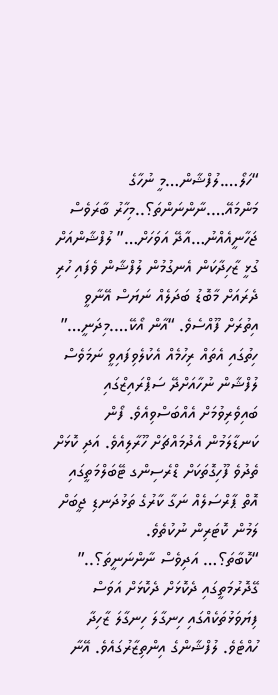“ހަލޯ….ލުފްޝާން…މީ ނުހާގެ މަންމައޭ….ނާންނަންތަ؟..މިހާރު ބާރަވެސް ޖަހާނީއެއްނު…އާދޭ އަވަހަށް…” ލުފްޝާންއަށް ގުޅީ ޒާހިދާކަން އެނގުމުން ލުފްޝާން ވެފައި ހުރި ދެރައަށް މާބޮޑު ބަދަލެއް ނަޔަސް އޭނާވީ އިތުރަށް ފޫއްސެވެ. “އާން އޯކޭ….މިދަނީ…” ހިތުގައި އެތައް ރިހުމެއް އެކުލެވިފައިވީ ނަމަވެސް ލުފްޝާން ނުހާއަށްދޭ ސަޕްރައިޒްގައި ބައިވެރިވުމަށް އެއްބަސްވިއެވެ. ފޯން ކަނޑާލަމުން އެދުމައްޗަށް ހޫރާލިއެވެ. އަދި ކޮޅަށް ތެދުވެ ފޫހިގޮތަކަށް ޑްރެސިންގ ޓޭބަލްމަތީގައި އޮތް ޕާރްސަލެއް ނަގާ ކާރުގެ ތަޅުދަނޑި ޖީބަށް ލަމުން ކޮޓަރިން ނުކުތެވެ.
“ކޮބާތަ؟… އަދިވެސް ނާންނަނީތަ؟..” ގޭދޮރުމަތީގައި ދެކޮޅަށް ދެކޮޅަށް އަވަސް ފިޔަވަޅުތަކެއްގައި ހިނގާލަ ހިނގާލަ ޒާހިދާ ހުއްޓެވެ. ލުފްޝާންގެ އިންތިޒާރުގައެވެ. އޭނާ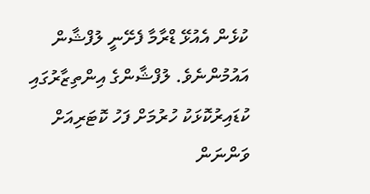ކުޅެން އެއުޅޭ ޑްރާމާ ފެށޭނީ ލުފްޝާން އައުމުންނެވެ. ލުފްޝާންގެ އިންތިޒާރުގައި ކުޑައިރުކޮޅަކު ހުރުމަށް ފަހު ކޮޓަރިއަށް ވަންނަން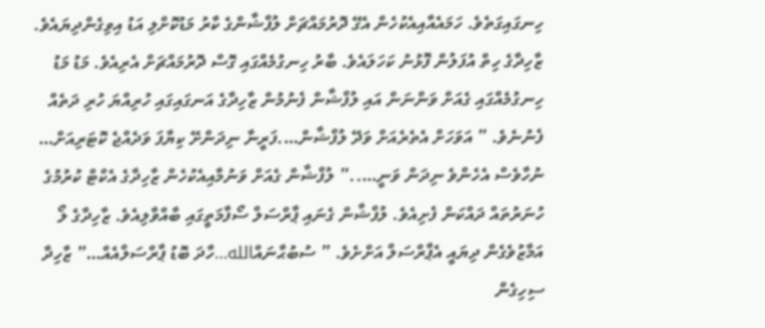ހިނގައިގަތެވެ. ހަމައެއާއިއެކުހެން އެގޭ ދޮރުމައްޗަށް ލުފްޝާންގެ ކާރު މަޑުކޮށްލި އަޑު އިވިގެންދިޔައެވެ. ޒާހިދާގެ ހިތް އުފަލުން ފޮޅުނު ކަހަލައެވެ. ބާރު ހިނގުމެއްގައި ގޮސް ދޮރުމައްޗަށް އެރިއެވެ. މަޑު މަޑު ހިނގުމެއްގައި ގެއަށް ވަންނަން އައި ލުފްޝާން ފެނުމުން ޒާހިދާގެ އަނގައިގައި ހުރިއްޔަ ހުރި ދަތެއް ފެނުނެވެ. ” އަވަހަށް އެތެރެއަށް ވަދޭ ލުފްޝާން….ފަރީނާ ނިދަންށޭ ކިޔާފަ ވަދެއްޖެ ކޮޓަރިއަށް… ނުހާވެސް އެހެންވެ ނިދަން ވަނީ…..” ލުފްޝާން ގެއަށް ވަނުމާއިއެކުހެން ޒާހިދާގެ އެކްޓް ކުރުމުގެ ހުނަރުތައް ދައްކަން ފެށިއެވެ. ލުފްޝާން ގެނައި ޕާރްސަލް ސޯފާމަތީގައި ބާއްވާލިއެވެ. ޒާހިދާގެ ލޯ އަމާޒުވެގެން ދިޔައީ އެޕާރްސަލް އަށްށެވެ. ” ސުބުޙާނައްالله…ހާދަ ބޮޑު ޕާރްސަލްއެއް…” ޒާހިދާ ސިހިގެން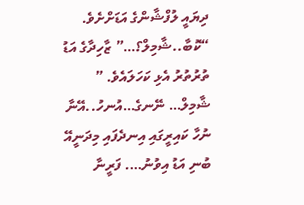ދިޔައީ ލުފްޝާންގެ އަޑަށްށެވެ. “ކޮބާ..ޝާމިލް؟…” ޒާހިދާގެ އަޑު ތުރުތުރު އެޅި ކަހަލައެވެ. ” ޝާމިލް… ނޭނގެ…އުނހު..އޭނާ ނުހާ ކައިރީގައި އިނދެފައި މިދަނީއޭ ބުނި އަޑު އިވުނު…. ފަރީނާ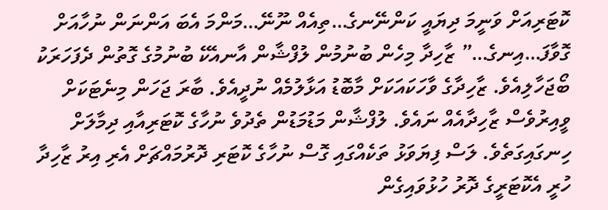ކޮޓަރިއަށް ވަނީމަ ދިޔައީ ކަންނޭނގެ…ތިއެއް ނޫނޭ…މަންމަ އެބަ އަންނަން ނުހާއަށް ގޮވާފަ…އިނގެ…” ޒާހިދާ މިހެން ބުނުމުން ލުފްޝާން އާނއެކޭ ބުނުމުގެ ގޮތުން ދެފަހަރަކު ބޯޖަހާލިއެވެ. ޒާހިދާގެ ވާހަކައަކަށް މާބޮޑު އަޅާލުމެއް ނުދީއެވެ. ބާރަ ޖަހަން މިނެޓަކަށް ވީއިރުވެސް ޒާހިދާއެއް ނައެވެ. ލުފްޝާން މަޑުމަޑުން ތެދުވެ ނުހާގެ ކޮޓަރިއާއި ދިމާލަށް ހިނގައިގަތެވެ. ލަސް ފިޔަވަޅު ތަކެއްގައި ގޮސް ނުހާގެ ކޮޓަރި ދޮރުމައްޗަށް އެރި އިރު ޒާހިދާ ހުރީ އެކޮޓަރީގެ ދޮރު ހުޅުވައިގެން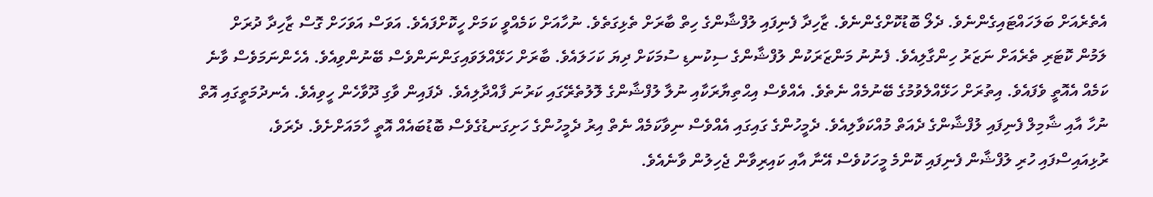އެތެރެއަށް ބަލަހައްޓައިގެންނެވެ. ދެލޯ ބޮޑުކޮށްގެންނެވެ. ޒާހިދާ ފެނިފައި ލުފްޝާންގެ ހިތް ބާރަށް ތެޅިގަތެވެ. ނުހާއަށް ކަމެއްވީ ކަމަށް ހީކޮށްފައެވެ. އަވަސް އަވަހަށް ގޮސް ޒާހިދާ ދުރަށް ލަމުން ކޮޓަރި ތެރެއަށް ނަޒަރު ހިންގާލިއެވެ. ފެނުނު މަންޒަރަކުން ލުފްޝާންގެ ސިކުނޑި ސުމަކަށް ދިޔަ ކަހަލައެވެ. ބާރަށް ހަޅޭއްލަވައިގަންނަންވެސް ބޭނުންވިއެވެ. އެހެންނަމަވެސް ވާނެ ކަމެއް އެއޮތީ ވެފައެވެ. އިތުރަށް ހަޅޭއްލެވުމުގެ ބޭނުމެއް ނެތެވެ. އެއްވެސް އިޙްތިޔާރަކާއި ނުލާ ލުފްޝާންގެ ލޮލުތެރޭގައި ކަރުނަ ފާއްދާލިއެވެ. ދެފައިން ވާގި ދޫވާހެން ހީވިއެވެ. އެނދުމަތީގައި އޮތް ނުހާ އާއި ޝާމިލް ފެނިފައި ލުފްޝާންގެ ދެއަތް މުއްކަވާލިއެވެ. ދެމީހުންގެ ގައިގައި އެއްވެސް ނިވާކަމެއް ނެތް އިރު ދެމީހުންގެ ހަށިގަނޑުގެވެސް ބޮޑުބައެއް އޮތީ ހާމައަށްށެވެ. ދެރަވެ، ރުޅިއައިސްފައި ހުރި ލުފްޝާން ފެނިފައި ކޮންމެ މީހަކުވެސް އޭނާ އާއި ކައިރިވާން ޖެހިލުން ވާނެއެވެ.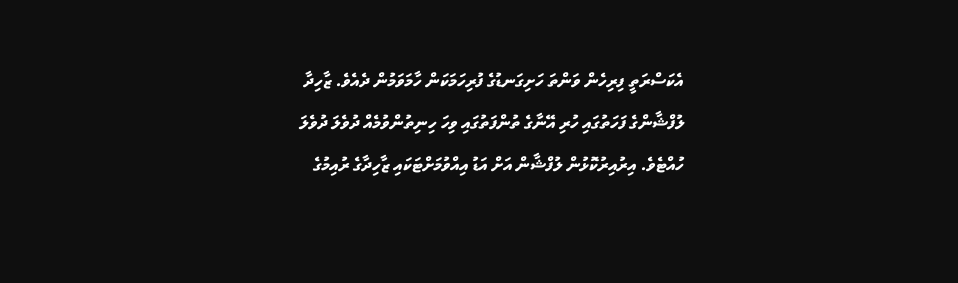އެކަސްރަތީ ފިރިހެން ވަންތަ ހަށިގަނޑުގެ ފުރިހަމަކަން ހާމަވަމުން ދެއެވެ. ޒާހިދާ ލުފްޝާންގެ ފަހަތުގައި ހުރި އޭނާގެ ތުންފަތުގައި ވިހަ ހިނިތުންވުމެއް ދުވެލަ ދުވެލަ ހުއްޓެވެ. އިރުއިރުކޮޅުން ލުފްޝާން އަށް އަޑު އިއްވުމަށްޓަކައި ޒާހިދާގެ ރުއިމުގެ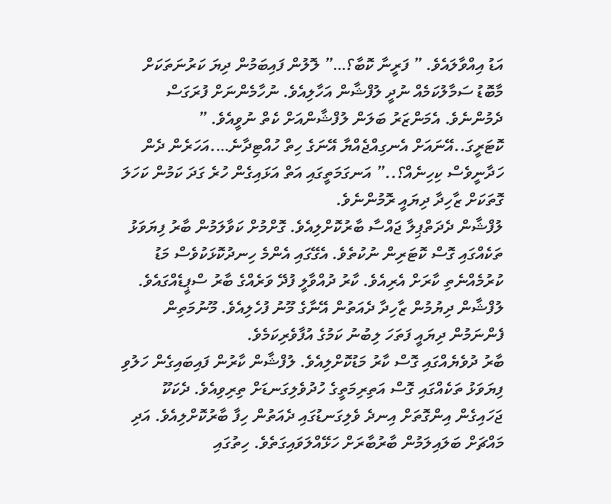އަޑު އިއްވާލައެވެ. ” ފަރީނާ ކޮބާ؟…” ލޮލުން ފައިބަމުން ދިޔަ ކަރުނަތަކަށް މާބޮޑު ސަމާލުކަމެއް ނުދީ ލުފްޝާން އަހާލިއެވެ. ނުހާމެންނަށް ފުރަގަސް ދެމުންނެވެ. އެމަންޒަރު ބަލަން ލުފްޝާންއަށް ކެތް ނުވީއެވެ. ” ކޮޓަރީގަ..އޭނައަށް އެނގިއްޖެއްޔާ އޭނަގެ ހިތް ހުއްޓިދާނެ….އަހަރެން ދެން ހަދާނީވެސް ކިހިނެއް؟..” އަނގަމަތީގައި އަތް އަޅައިގެން ހުރެ ގަދަ ކަމުން ކަހަލަ ގޮތަކަށް ޒާހިދާ ދިޔައީ ރޮމުންނެވެ.
ލުފްޝާން ދެދަތްޕިލާ ޖައްސާ ބާރުކޮށްލިއެވެ. ގޮށްމުށް ކަވާލަމުން ބާރު ފިޔަވަޅު ތަކެއްގައި ގޮސް ކޮޓަރިން ނުކުތެވެ. އެގޭގައި އެންމެ ހިނދުކޮޅަކުވެސް މަޑު ކުރުމެއްނެތި ކާރަށް އެރިއެވެ. ކާރު ދުއްވާލީ ފުދޭ ވަރެއްގެ ބާރު ސްޕީޑެއްގައެވެ. ލުފްޝާން ދިޔުމުން ޒާހިދާ ދެއަތުން އޭނާގެ މޫނު ފުހެލިއެވެ. މޫނުމަތިން ފެންނަމުން ދިޔައީ ފަތަހަ ލިބުނު ކަމުގެ އުފާވެރިކަމެވެ.
ބާރު ދުވެޔެއްގައި ގޮސް ކާރު މަޑުކޮށްލިއެވެ. ލުފްޝާން ކާރުން ފައިބައިގެން ހަލުވި ފިޔަވަޅު ތަކެއްގައި ގޮސް އަތިރިމަތީގެ ހުދުވެލިގަނޑަށް ތިރިވިއެވެ. ދެކަކޫ ޖަހައިގެން އިންގޮތަށް އިނދެ ވެލިގަނޑުގައި ދެއަތުން ހިފާ ބާރުކޮށްލިއެވެ. އަދި މައްޗަށް ބަލައިލަމުން ބާރުބާރަށް ހަޅޭއްލަވައިގަތެވެ. ހިތުގައި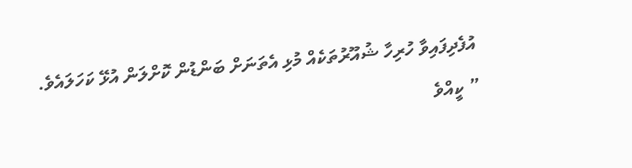އުފެދިފައިވާ ހުރިހާ ޝުއޫރުތަކެއް މުޅި އެތަނަށް ބަންޑުން ކޮށްލަން އުޅޭ ކަހަލައެވެ. ” ކީއްވެ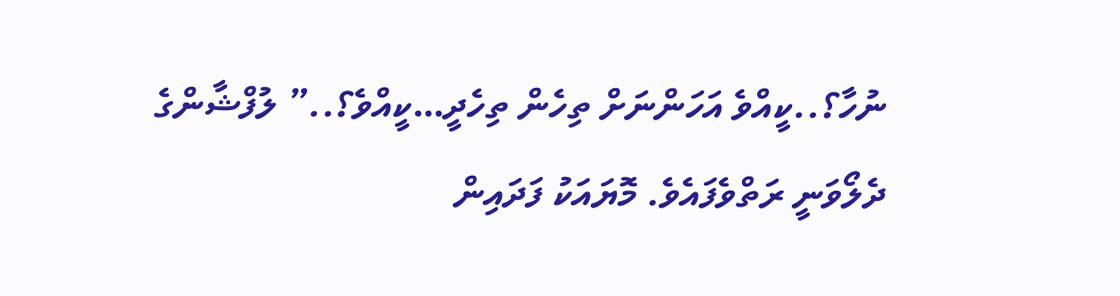ނުހާ؟..ކީއްވެ އަހަންނަށް ތިހެން ތިހެދީ…ކީއްވެ؟..” ލުފްޝާންގެ ދެލޯވަނީ ރަތްވެފައެވެ. މޮޔައަކު ފަދައިން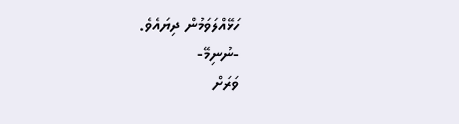ހަޅޭއްލަވަމުން ދިޔައެވެ.
-ނުނިމޭ-
ވަރަށް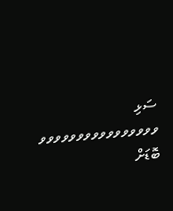ސަޅި
ވވވވވވވވވވވވވވވވ ބޮޑަށް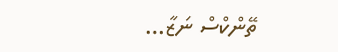ތޭންކްސް ނަޒާ…